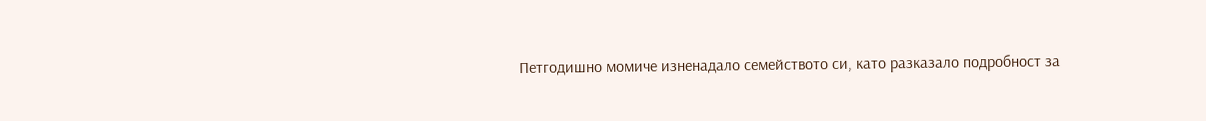Петгодишно момиче изненадало семейството си, като разказало подробност за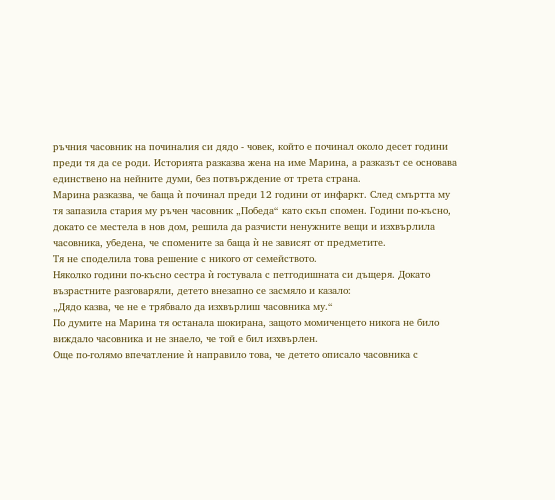ръчния часовник на починалия си дядо - човек, който е починал около десет години преди тя да се роди. Историята разказва жена на име Марина, а разказът се основава единствено на нейните думи, без потвърждение от трета страна.
Марина разказва, че баща ѝ починал преди 12 години от инфаркт. След смъртта му тя запазила стария му ръчен часовник „Победа“ като скъп спомен. Години по-късно, докато се местела в нов дом, решила да разчисти ненужните вещи и изхвърлила часовника, убедена, че спомените за баща ѝ не зависят от предметите.
Тя не споделила това решение с никого от семейството.
Няколко години по-късно сестра ѝ гостувала с петгодишната си дъщеря. Докато възрастните разговаряли, детето внезапно се засмяло и казало:
„Дядо казва, че не е трябвало да изхвърлиш часовника му.“
По думите на Марина тя останала шокирана, защото момиченцето никога не било виждало часовника и не знаело, че той е бил изхвърлен.
Още по-голямо впечатление ѝ направило това, че детето описало часовника с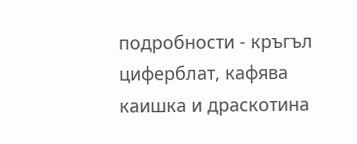подробности - кръгъл циферблат, кафява каишка и драскотина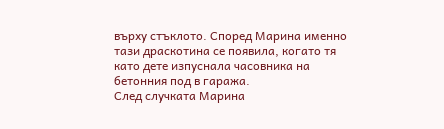върху стъклото. Според Марина именно тази драскотина се появила, когато тя като дете изпуснала часовника на бетонния под в гаража.
След случката Марина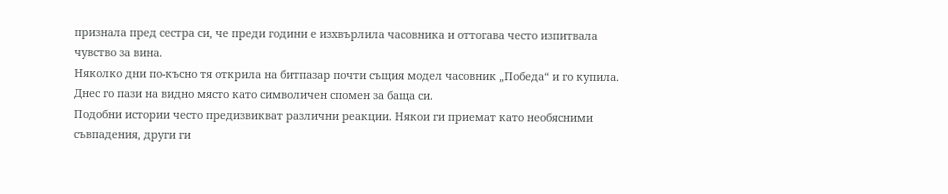признала пред сестра си, че преди години е изхвърлила часовника и оттогава често изпитвала чувство за вина.
Няколко дни по-късно тя открила на битпазар почти същия модел часовник „Победа“ и го купила. Днес го пази на видно място като символичен спомен за баща си.
Подобни истории често предизвикват различни реакции. Някои ги приемат като необясними съвпадения, други ги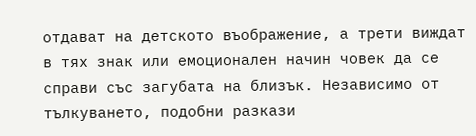отдават на детското въображение, а трети виждат в тях знак или емоционален начин човек да се справи със загубата на близък. Независимо от тълкуването, подобни разкази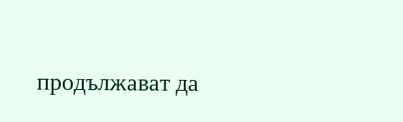продължават да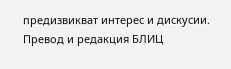предизвикват интерес и дискусии.
Превод и редакция БЛИЦ